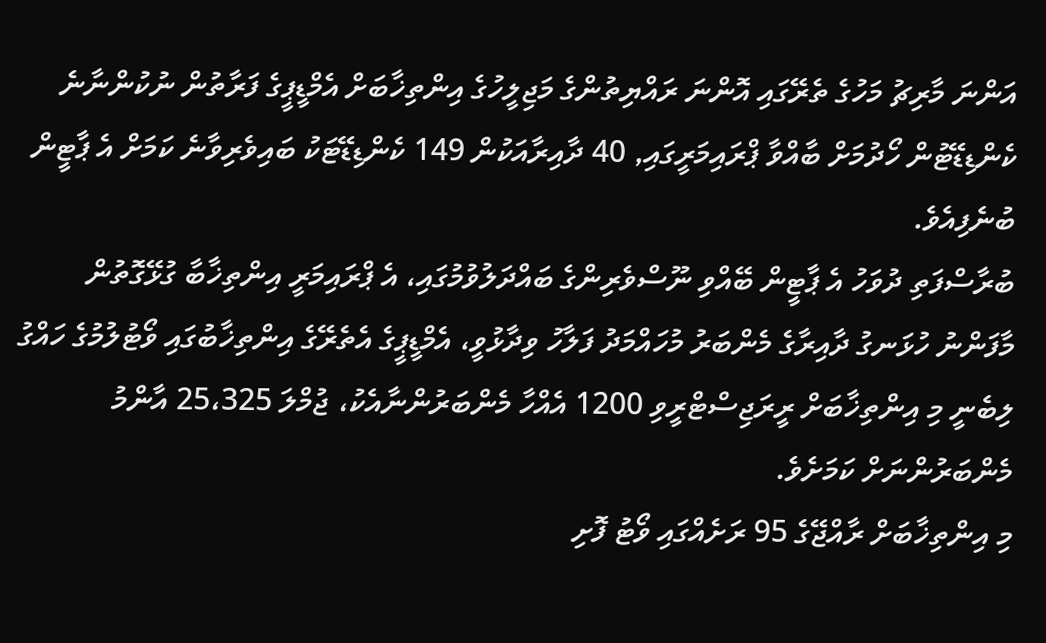އަންނަ މާރިޗު މަހުގެ ތެރޭގައި އޮންނަ ރައްޔިތުންގެ މަޖިލީހުގެ އިންތިޚާބަށް އެމްޑީޕީގެ ފަރާތުން ނުކުންނާނެ ކެންޑިޑޭޓުން ހޯދުމަށް ބާއްވާ ޕްރައިމަރީގައި, 40 ދާއިރާއަކުން 149 ކެންޑިޑޭޓަކު ބައިވެރިވާނެ ކަމަށް އެ ޕާޓީން ބުނެފިއެވެ.
ބުރާސްފަތި ދުވަހު އެ ޕާޓީން ބޭއްވި ނޫސްވެރިންގެ ބައްދަލުވުމުގައި، އެ ޕްރައިމަރީ އިންތިޚާބާ ގުޅޭގޮތުން މާފަންނު ހުޅަނގު ދާއިރާގެ މެންބަރު މުހައްމަދު ފަލާހު ވިދާޅުވީ، އެމްޑީޕީގެ އެތެރޭގެ އިންތިޚާބުގައި ވޯޓުލުމުގެ ހައްގު ލިބެނީ މި އިންތިޚާބަށް ރީރަޖިސްޓްރީވި 1200 އެއްހާ މެންބަރުންނާއެކު، ޖުމްލަ 25،325 އާންމު މެންބަރުންނަށް ކަމަށެވެ.
މި އިންތިޚާބަށް ރާއްޖޭގެ 95 ރަށެއްގައި ވޯޓު ފޮށި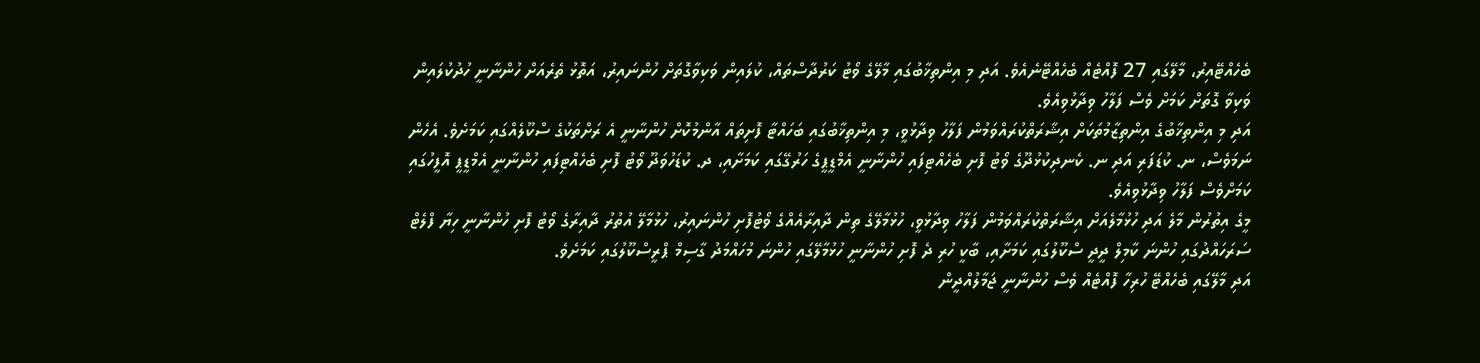ބެހެއްޓޭއިރު، މާލޭގައި 27 ފޮއްޓެއް ބެހެއްޓޭނެއެވެ. އަދި މި އިންތިޚާބުގައި މާލޭގެ ވޯޓު ކަރުދާސްތައް، ކުލައިން ވަކިވާގޮތަށް ހުންނައިރު، އަތޮޅު ތެރެއަށް ހުންނާނީ ހުދުކުލައިން ވަކިވާ ގޮތަށް ކަމަށް ވެސް ފަލާހު ވިދާޅުވިއެވެ.
އަދި މި އިންތިޚާބުގެ އިންތިޒާމުތަކަށް އިޝާރަތްކުރައްވަމުން ފަލާހު ވިދާޅުވީ، މި އިންތިޚާބުގައި ބަހައްޓާ ފޮށިތައް އާންމުކޮށް ހުންނާނީ އެ ރަށްތަކުގެ ސްކޫލެއްގައި ކަމަށެވެ. އެހެން ނަމަވެސް، ނ. ކުޑަފަރި އަދި ނ. ކެނދިކުޅުދޫގެ ވޯޓު ފޮށި ބެހެއްޓިފައި ހުންނާނީ އެމްޑީޕީގެ ހަރުގޭގައި ކަމަށާއި، ދ. ކުޑަހުވަދޫ ވޯޓު ފޮށި ބެހެއްޓިފައި ހުންނާނީ އެމްޑީޕީ އޮފީހުގައި ކަމަށްވެސް ފަލާހު ވިދާޅުވިއެވެ.
މީގެ އިތުރުން މާލެ އަދި ހުޅުމާލެއަށް އިޝާރަތްކުރައްވަމުން ފަލާހު ވިދާޅުވީ، ހުޅުމާލޭގެ ތިން ދާއިރާއެއްގެ ވޯޓުފޮށި ހުންނައިރު، ހުޅުމާލޭ އުތުރު ދާއިރާގެ ވޯޓު ފޮށި ހުންނާނީ ހިޔާ ފްލެޓް ސަރަހައްދުގައި ހުންނަ ކާމިލް ދީދީ ސްކޫލުގައި ކަމަށާއި، ބާކީ ހުރި ދެ ފޮށި ހުންނާނީ ހުޅުމާލޭގައި ހުންނަ މުހައްމަދު ގާސިމް ޕްރީސްކޫލުގައި ކަމަށެވެ.
އަދި މާލޭގައި ބެހެއްޓޭ ހުރިހާ ފޮއްޓެއް ވެސް ހުންނާނީ ޖަމާލުއްދީން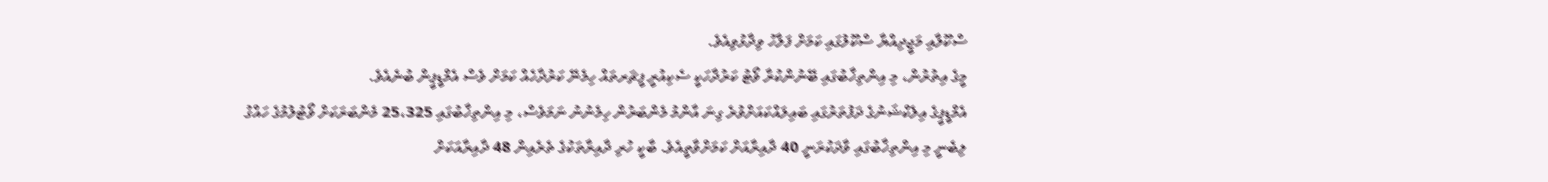ސްކޫލާއި މަޖީދިއްޔާ ސްކޫލުގައި ކަމަށް ފަލާހު ވިދާޅުވިއެވެ.
މީގެ އިތުރުން، މި އިންތިޚާބުގައި ބޭނުންކުރާ ވޯޓު ކަރުދާހަކީ ސެކިއުރީ ފީޗަރތައް ހިމެނޭ ކަރުދާހެއް ކަމަށް ވެސް އެމްޑީޕީން ބުނެއެވެ.
އެމްޑީޕީގެ އިލެކްޝަނުގެ ދަފުތަރުގައި ބައިލައްކައަށްވުރެ ގިނަ އާންމު މެންބަރުން ހިމެނުނު ނަމަވެސް، މި އިންތިޚާބުގައި 25،325 މެންބަރަކަށް ވޯޓުލުމުގެ ހައްގު ލިބެނީ މި އިންތިޚާބުގައި ވާދަކުރަނީ 40 ދާއިރާއަށް ކަމަށްވާތީއެވެ. ބާކީ ހުރި ދާއިރާތަކުގެ ތެރެއިން 48 ދާއިރާއަކަށް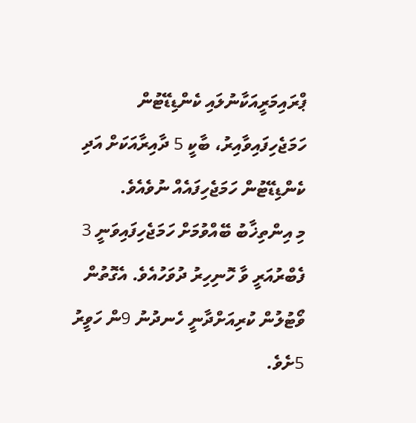ޕްރައިމަރީއަކާނުލައި ކެންޑިޑޭޓުން ހަމަޖެހިފައިވާއިރު، ބާކީ 5 ދާއިރާއަކަށް އަދި ކެންޑިޑޭޓުން ހަމަޖެހިފައެއް ނުވެއެވެ.
މި އިންތިޚާބު ބޭއްވުމަށް ހަމަޖެހިފައިވަނީ 3 ފެބްރުއަރީ ވާ ހޮނިހިރު ދުވަހުއެވެ. އެގޮތުން ވޯޓުލުން ކުރިއަށްދާނީ ހެނދުނު 9ން ހަވީރު 5ށެވެ.